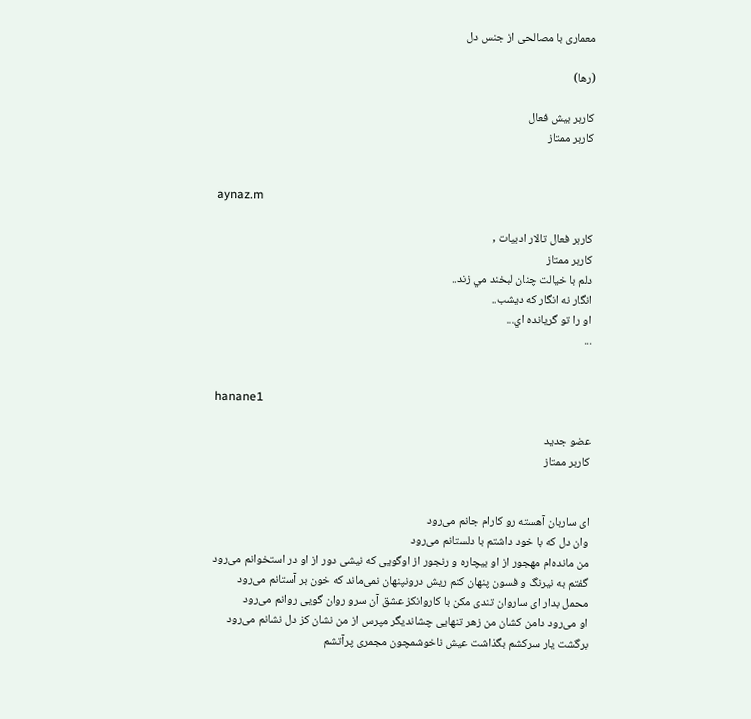معماری با مصالحی از جنس دل

(رها)

کاربر بیش فعال
کاربر ممتاز


aynaz.m

کاربر فعال تالار ادبیات ,
کاربر ممتاز
دلم با خيالت چنان لبخند مي زند..
انگار نه انگار که ديشب..
او را تو گريانده اي...
...


hanane1

عضو جدید
کاربر ممتاز


ای ساربان آهسته رو کارام جانم می‌رود
وان دل که با خود داشتم با دلستانم می‌رود
من مانده‌ام مهجور از او بیچاره و رنجور از اوگویی که نیشی دور از او در استخوانم می‌رود
گفتم به نیرنگ و فسون پنهان کنم ریش درونپنهان نمی‌ماند که خون بر آستانم می‌رود
محمل بدار ای ساروان تندی مکن با کاروانکز عشق آن سرو روان گویی روانم می‌رود
او می‌رود دامن کشان من زهر تنهایی چشاندیگر مپرس از من نشان کز دل نشانم می‌رود
برگشت یار سرکشم بگذاشت عیش ناخوشمچون مجمری پرآتشم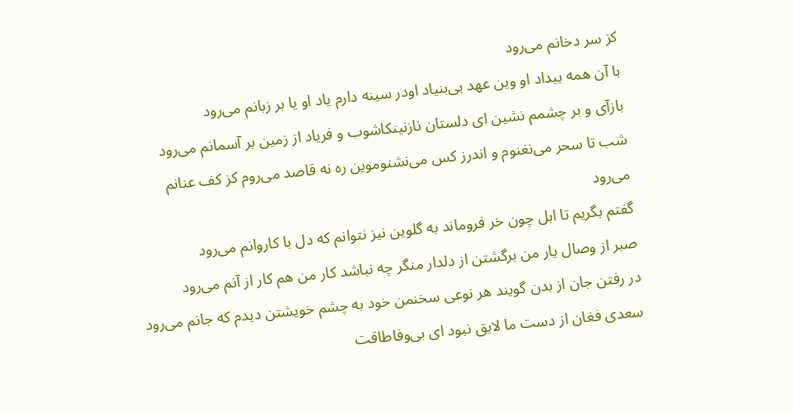کز سر دخانم می‌رود
با آن همه بیداد او وین عهد بی‌بنیاد اودر سینه دارم یاد او یا بر زبانم می‌رود
بازآی و بر چشمم نشین ای دلستان نازنینکاشوب و فریاد از زمین بر آسمانم می‌رود
شب تا سحر می‌نغنوم و اندرز کس می‌نشنوموین ره نه قاصد می‌روم کز کف عنانم می‌رود
گفتم بگریم تا ابل چون خر فروماند به گلوین نیز نتوانم که دل با کاروانم می‌رود
صبر از وصال یار من برگشتن از دلدار منگر چه نباشد کار من هم کار از آنم می‌رود
در رفتن جان از بدن گویند هر نوعی سخنمن خود به چشم خویشتن دیدم که جانم می‌رود
سعدی فغان از دست ما لایق نبود ای بی‌وفاطاقت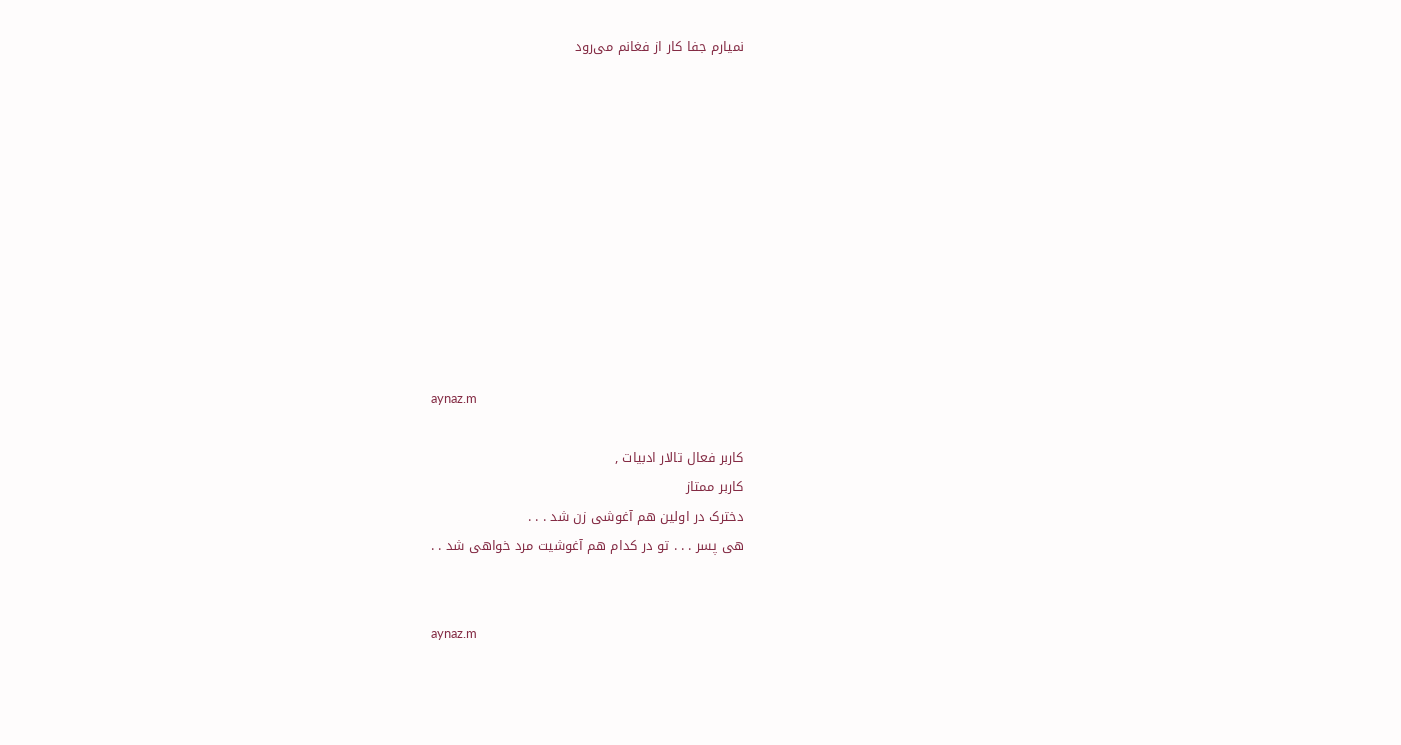نمیارم جفا کار از فغانم می‌رود











aynaz.m

کاربر فعال تالار ادبیات ,
کاربر ممتاز
دخترک در اولین هم آغوشی زن شد . . .
هی پسر . . . تو در کدام هم آغوشیت مرد خواهی شد . .


aynaz.m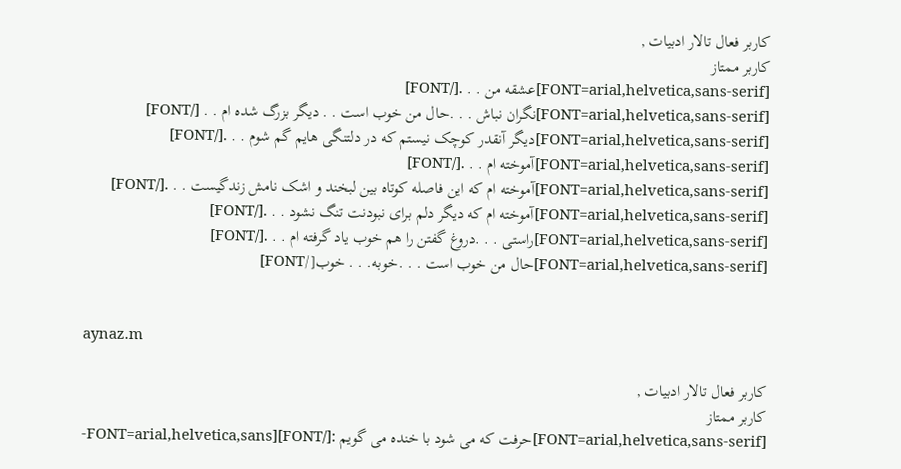کاربر فعال تالار ادبیات ,
کاربر ممتاز
[FONT=arial,helvetica,sans-serif]عشقه من . . .[/FONT]
[FONT=arial,helvetica,sans-serif]نگران نباش . . .حال من خوب است . . دیگر بزرگ شده ام . . [/FONT]
[FONT=arial,helvetica,sans-serif]دیگر آنقدر کوچک نیستم که در دلتنگی هایم گم شوم . . .[/FONT]
[FONT=arial,helvetica,sans-serif]آموخته ام . . .[/FONT]
[FONT=arial,helvetica,sans-serif]آموخته ام که این فاصله کوتاه بین لبخند و اشک نامش زندگیست . . .[/FONT]
[FONT=arial,helvetica,sans-serif]آموخته ام که دیگر دلم برای نبودنت تنگ نشود . . .[/FONT]
[FONT=arial,helvetica,sans-serif]راستی . . .دروغ گفتن را هم خوب یاد گرفته ام . . .[/FONT]
[FONT=arial,helvetica,sans-serif]حال من خوب است . . .خوبه. . . خوب[/FONT]


aynaz.m

کاربر فعال تالار ادبیات ,
کاربر ممتاز
[FONT=arial,helvetica,sans-serif]حرفت که می شود با خنده می گویم :[/FONT][FONT=arial,helvetica,sans-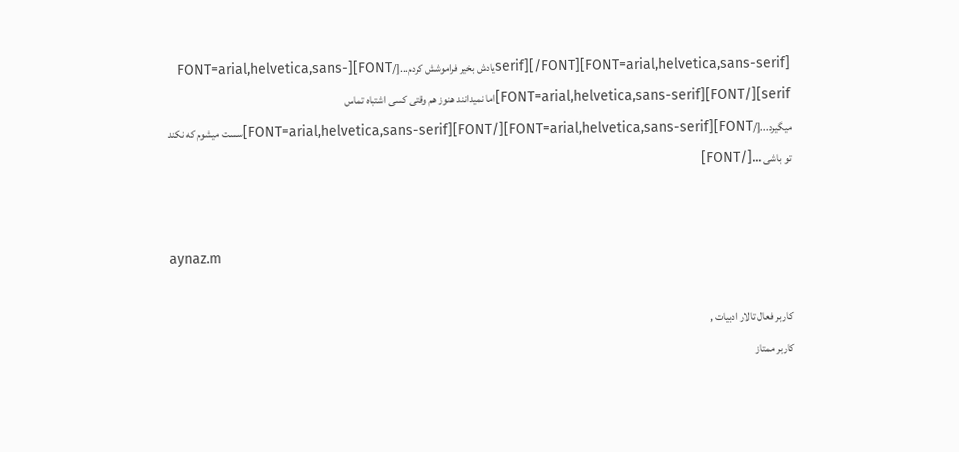serif][/FONT][FONT=arial,helvetica,sans-serif]یادش بخیر فراموشش کردم...[/FONT][FONT=arial,helvetica,sans-serif][/FONT][FONT=arial,helvetica,sans-serif]اما نمیدانند هنوز هم وقتی کسی اشتباه تماس میگیرد...[/FONT][FONT=arial,helvetica,sans-serif][/FONT][FONT=arial,helvetica,sans-serif]سست میشوم که نکند تو باشی ...[/FONT]


aynaz.m

کاربر فعال تالار ادبیات ,
کاربر ممتاز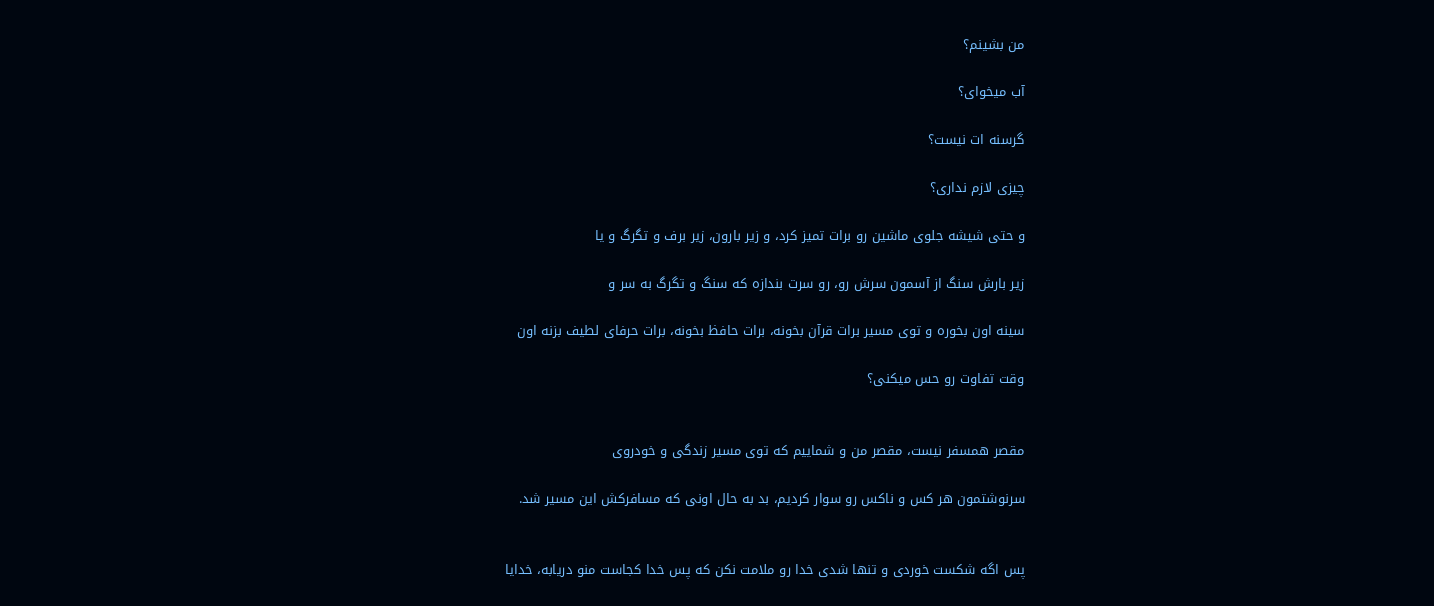من بشینم؟

آب میخوای؟

گرسنه ات نیست؟

چیزی لازم نداری؟

و حتی شیشه جلوی ماشین رو برات تمیز کرد، و زیر بارون، زیر برف و تگرگ و یا

زیر بارش سنگ از آسمون سرش رو، رو سرت بندازه که سنگ و تگرگ به سر و

سینه اون بخوره و توی مسیر برات قرآن بخونه، برات حافظ بخونه، برات حرفای لطیف بزنه اون

وقت تفاوت رو حس میکنی؟


مقصر همسفر نیست، مقصر من و شماییم که توی مسیر زندگی و خودروی

سرنوشتمون هر کس و ناکس رو سوار کردیم، بد به حال اونی که مسافرکش این مسیر شد.


پس اگه شکست خوردی و تنها شدی خدا رو ملامت نکن که پس خدا کجاست منو دریابه، خدایا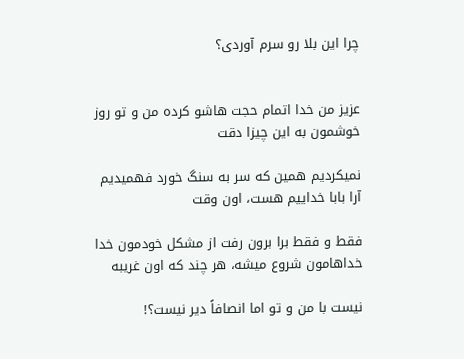چرا این بلا رو سرم آوردی؟


عزیز من خدا اتمام حجت هاشو کرده من و تو روز خوشمون به این چیزا دقت

نمیکردیم همین که سر به سنگ خورد فهمیدیم آرا بابا خداییم هست، اون وقت

فقط و فقط برا برون رفت از مشکل خودمون خدا خداهامون شروع میشه، هر چند که اون غریبه

نیست با من و تو اما انصافاً دیر نیست؟!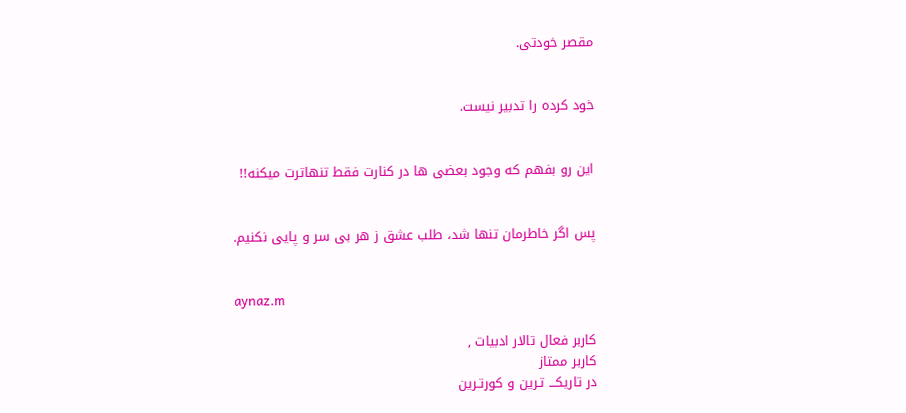مقصر خودتی.


خود کرده را تدبیر نیست.


این رو بفهم که وجود بعضی ها در کنارت فقط تنهاترت میکنه!!


پس اگر خاطرمان تنها شد، طلب عشق ز هر بی سر و پایی نکنیم.


aynaz.m

کاربر فعال تالار ادبیات ,
کاربر ممتاز
در تاریکـــ تـرین و کورتـرین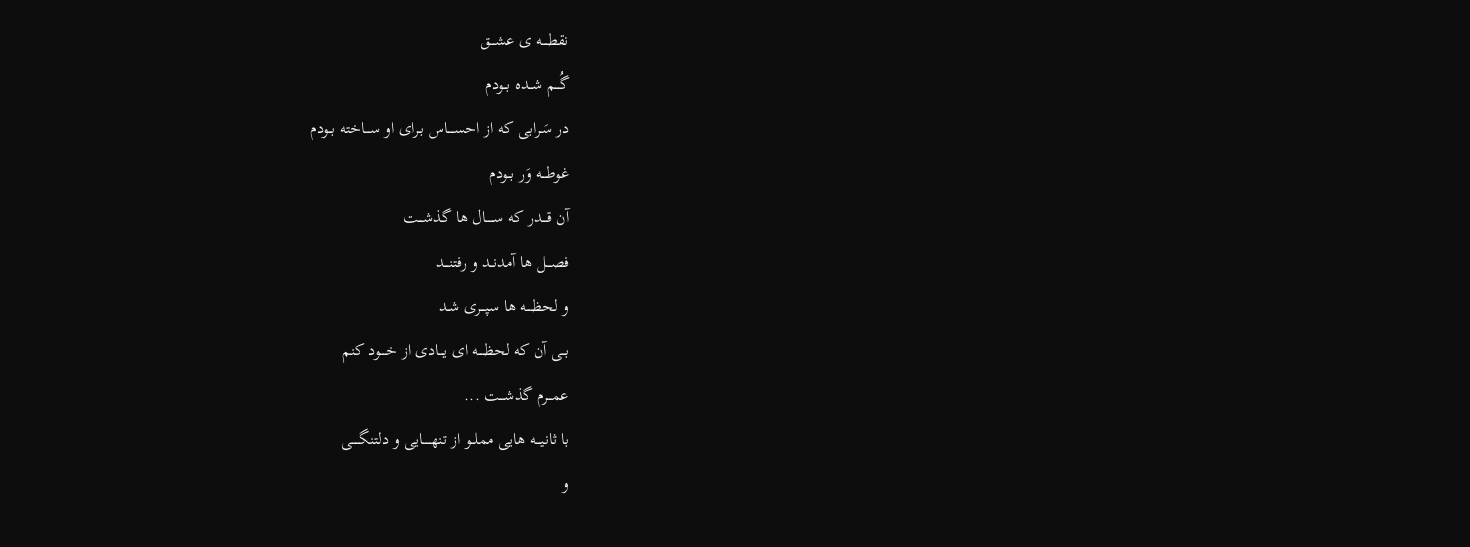نقطــــه ی عشـــق
گُـــم شــده بــودم
در سَـرابی که از احســــاس بـرای او ســـاخته بــودم
غوطـــه وَر بــودم
آن قـــدر که ســـــال ها گذشـــت
فصـــل ها آمدنــد و رفتنـــد
و لحظــــه ها سپـــری شـد
بــی آن که لحظــــه ای یـــادی از خــــود کنم
عمـــرم گذشـــت ...
با ثانیـــه هایی مملــو از تنهـــــایی و دلتنگـــــی
و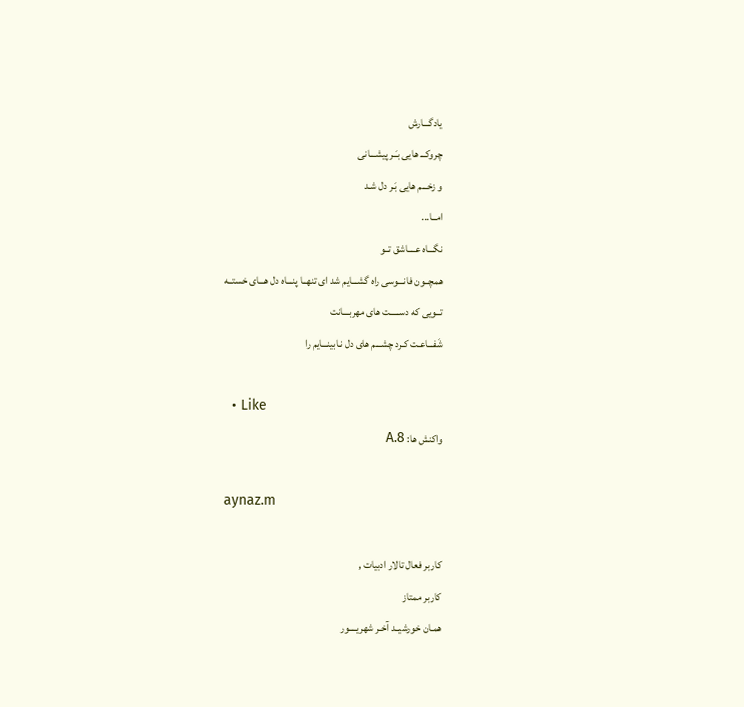یادگـــارش
چروکـــ هایی بـَـر پیشـــانی
و زخـــم هایی بَـر دل شـد
امــا...
نگـــاه عــــاشق تــو
همچــون فانـــوسی راه گشـــایم شد ای تنهــا پنـــاه دل هـــای خستــه
تــویی که دســـــت های مهربـــانت
شَفـــاعـت کـرد چشـــم های دل نـابینـــایم را

  • Like
واکنش ها: A.8

aynaz.m

کاربر فعال تالار ادبیات ,
کاربر ممتاز
همـان خورشیــد آخـر شهریــــور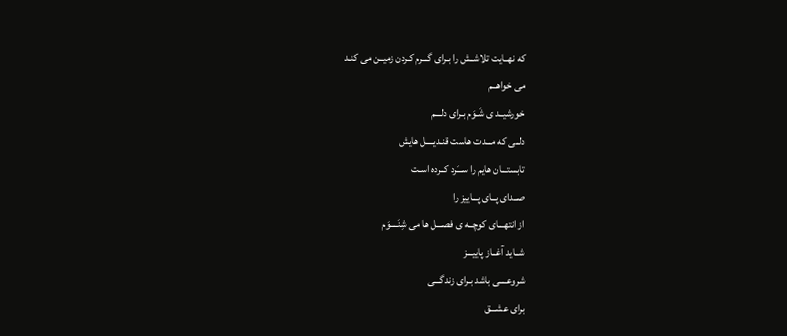که نهــایت تلاشــش را بـرای گـــرم کـردن زمیــن می کنـد
می خواهــم
خورشیــد ی شَـوَم بـرای دلـــم
دلــی که مـــدت هاست قنـدیــــل هایش
تابستـــان هایم را ســـَرد کــرده اسـت
صــدای پــای پـــاییز را
از انتهـــای کوچــه ی فصـــل ها می شِنَــــوَم
شــاید آغــاز پاییـــز
شروعــــی باشد بـرای زندگـــی
برای عشـــق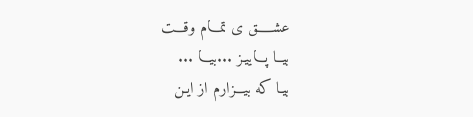عشـــــق ی تمـــام وقـــت
بیــا پـــاییـز ...بیـــا ...
بیـا که بیـــزارم از ایـن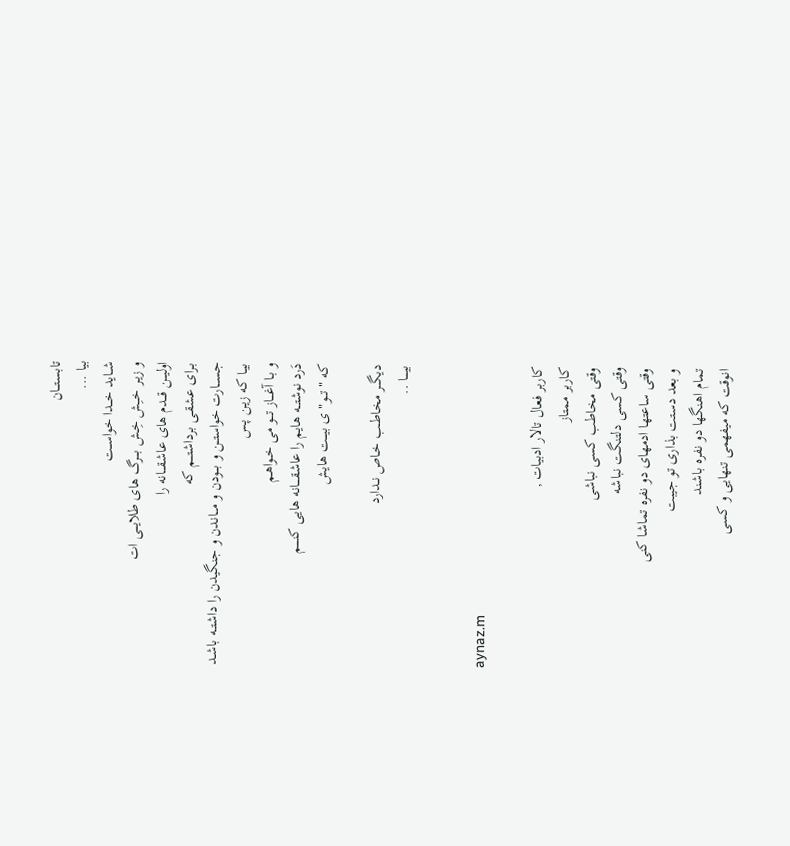تابستـــان
بیا ...
شــاید خـــدا خواســت
و زیـر خــِش خِـش بــــرگ های طلایـــی ات
اولیــن قـــدم های عاشقـــانه را
بـرای عشقـی برداشتـــم که
جســـارت خواستــن و بـــودن و مـــاندن و جنگیدن را داشتــه باشـد
بیـا که زیـن پـس
و بـا آغـــاز تـــو می خــواهـم
دَرد نوشتـــه هایم را عاشقــــانه هایی کنـــــم
که " تـــو" ی بیـــت هایش

دیگــر مخاطــب خـاص نــدارد
بیــــا ..


aynaz.m

کاربر فعال تالار ادبیات ,
کاربر ممتاز
وقتی مخاطب کسی نباشی
وقتی کسی دلتنگت نباشه
وقتی ساعتها ادمهای دو نفره تماشا کنی
و بعد دستت بذاری تو جیبت
تمام اهنگها دو نفره باشند
انوقت که میفهمی تنهایی و کسی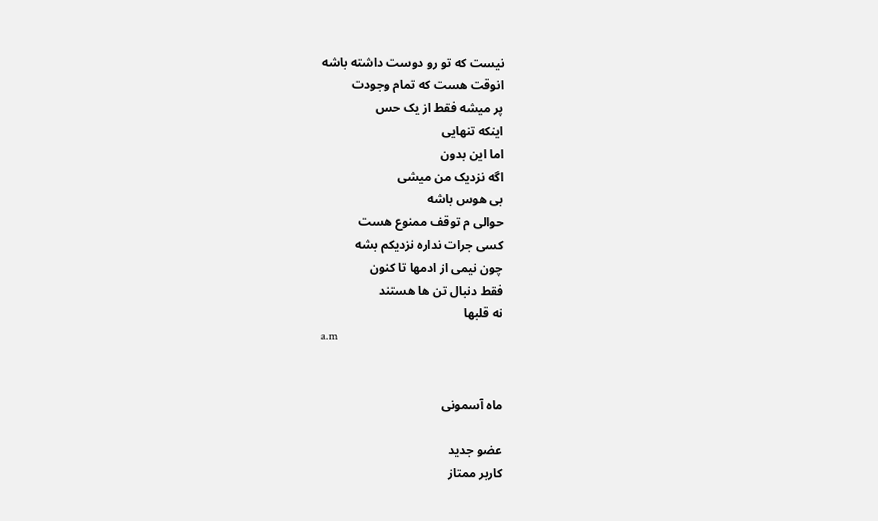نیست که تو رو دوست داشته باشه
انوقت هست که تمام وجودت
پر میشه فقط از یک حس
اینکه تنهایی
اما این بدون
اگه نزدیک من میشی
بی هوس باشه
حوالی م توقف ممنوع هست
کسی جرات نداره نزدیکم بشه
چون نیمی از ادمها تا کنون
فقط دنبال تن ها هستند
نه قلبها
a.m


ماه آسمونی

عضو جدید
کاربر ممتاز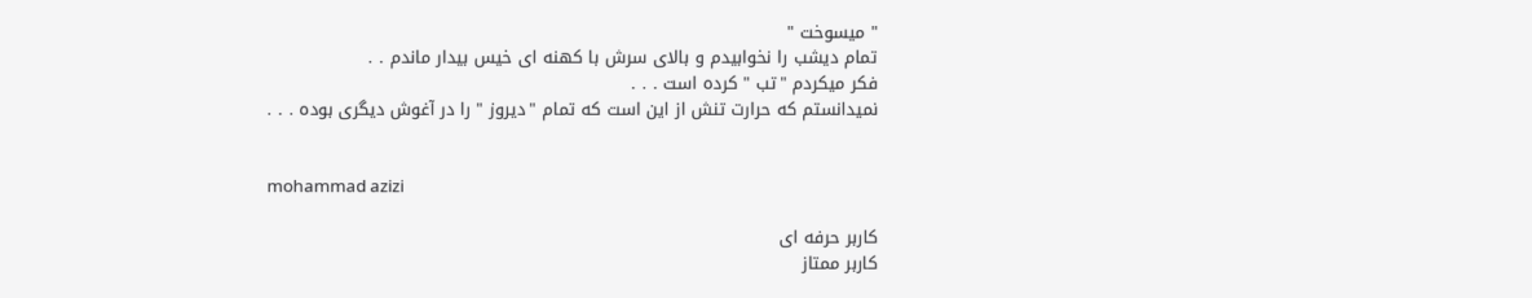" میسوخت "
تمام دیشب را نخوابیدم و بالای سرش با کهنه ای خیس بیدار ماندم . .
فکر میکردم "تب " کرده است . . .
نمیدانستم که حرارت تنش از این است که تمام "دیروز " را در آغوش دیگری بوده . . .


mohammad azizi

کاربر حرفه ای
کاربر ممتاز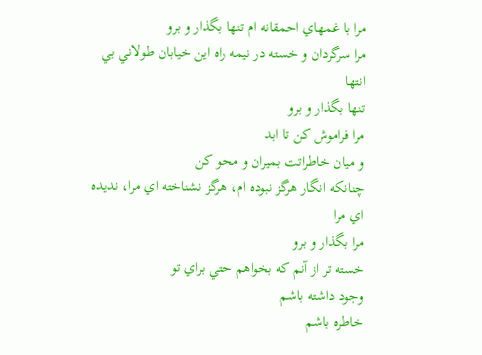مرا با غمهاي احمقانه ام تنها بگذار و برو
مرا سرگردان و خسته در نيمه راه اين خيابان طولاني بي انتها
تنها بگذار و برو
مرا فراموش كن تا ابد
و ميان خاطراتت بميران و محو كن
چنانكه انگار هرگز نبوده ام، هرگز نشناخته اي مرا، نديده اي مرا
مرا بگذار و برو
خسته تر از آنم كه بخواهم حتي براي تو
وجود داشته باشم
خاطره باشم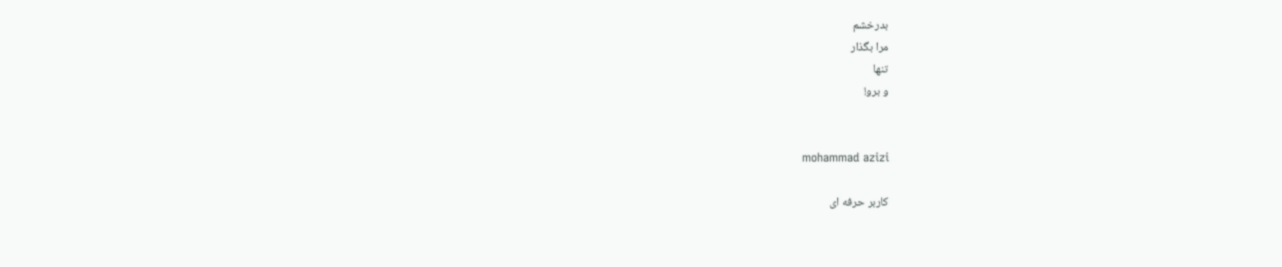بدرخشم
مرا بگذار
تنها
و برو!


mohammad azizi

کاربر حرفه ای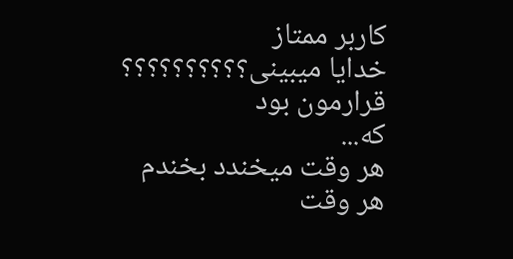کاربر ممتاز
خدایا میبینی؟؟؟؟؟؟؟؟؟؟
قرارمون بود
که...
هر وقت میخندد بخندم
هر وقت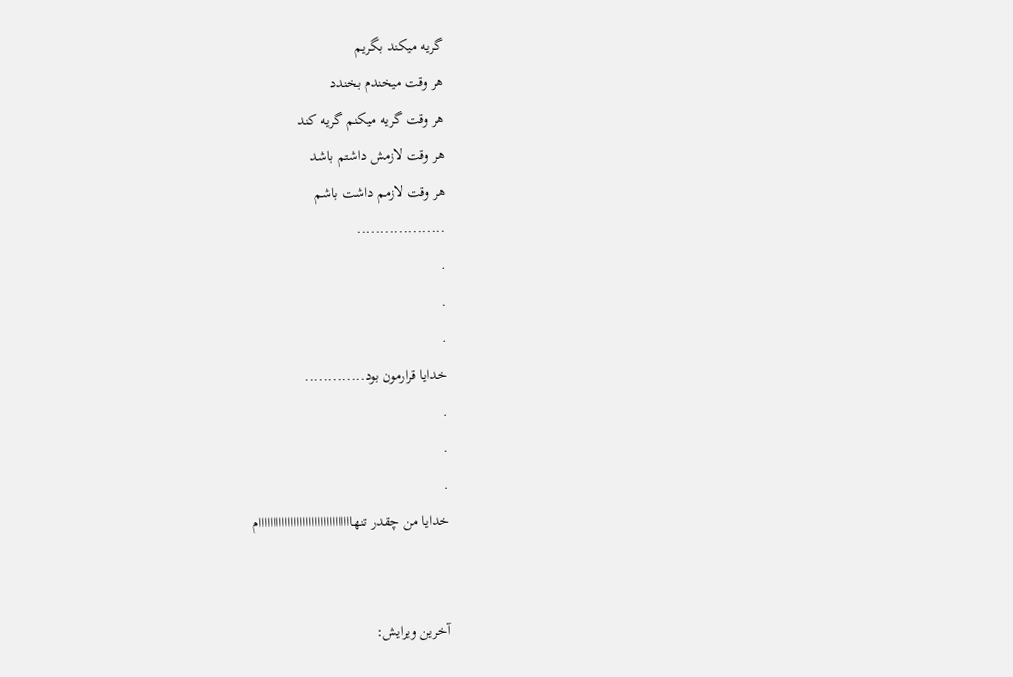گریه میکند بگریم
هر وقت میخندم بخندد
هر وقت گریه میکنم گریه کند
هر وقت لازمش داشتم باشد
هر وقت لازمم داشت باشم
...................
.
.
.
خدایا قرارمون بود.............
.
.
.
خدایا من چقدر تنهاااااااااااااااااااااااااااااااام


آخرین ویرایش: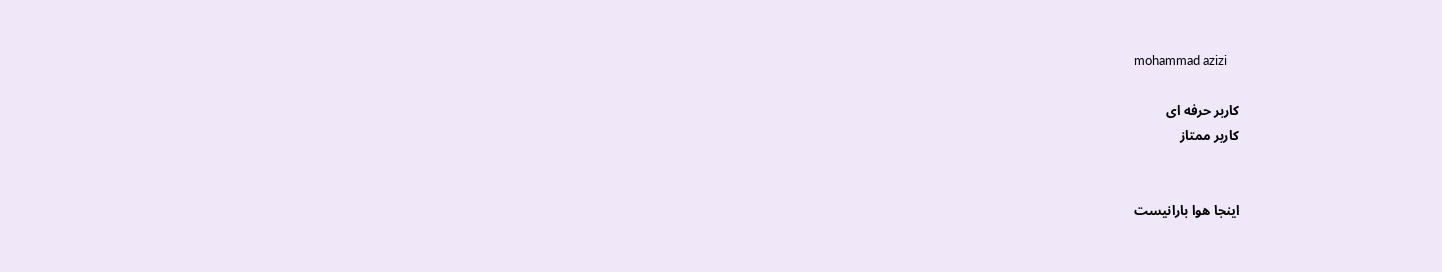mohammad azizi

کاربر حرفه ای
کاربر ممتاز


اینجا هوا بارانیست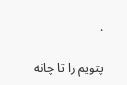.

پتویم را تا چانه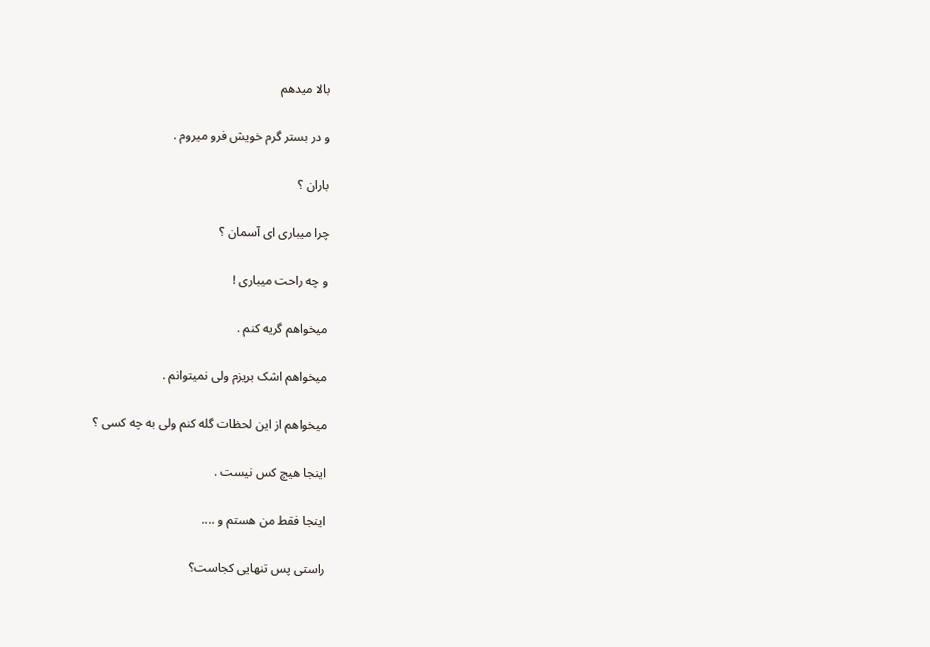بالا میدهم

و در بستر گرم خویش فرو میروم .

باران ؟

چرا میباری ای آسمان ؟

و چه راحت میباری !

میخواهم گریه کنم .

میخواهم اشک بریزم ولی نمیتوانم .

میخواهم از این لحظات گله کنم ولی به چه کسی ؟

اینجا هیچ کس نیست .

اینجا فقط من هستم و ....

راستی پس تنهایی کجاست؟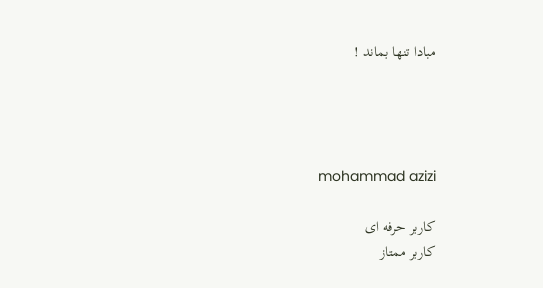مبادا تنها بماند !




mohammad azizi

کاربر حرفه ای
کاربر ممتاز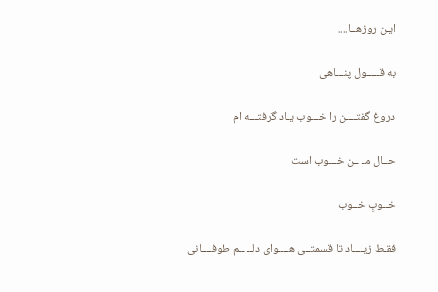ایـن روزهــا....

به قـــــول پنـــاهی

دروغ گفتــــن را خـــوب یـاد گرفتـــه ام

حــال مـ ــن خـــوب است

خــوبِ خــوب

فقـط زیــــاد تا قسمتــی هــــوای دلــ ــم طوفــــانی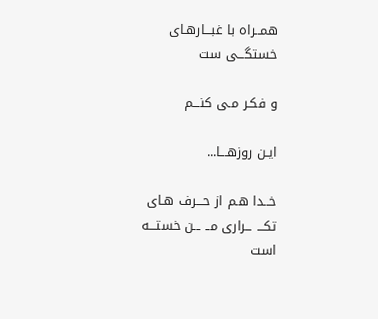همــراه با غبـــارهـای خستگـــی ست

و فکـر مـی کنـــم

ایـن روزهـــا...

خــدا هـم از حـــرف هـای تکـــ ــراری مــ ــن خستـــه است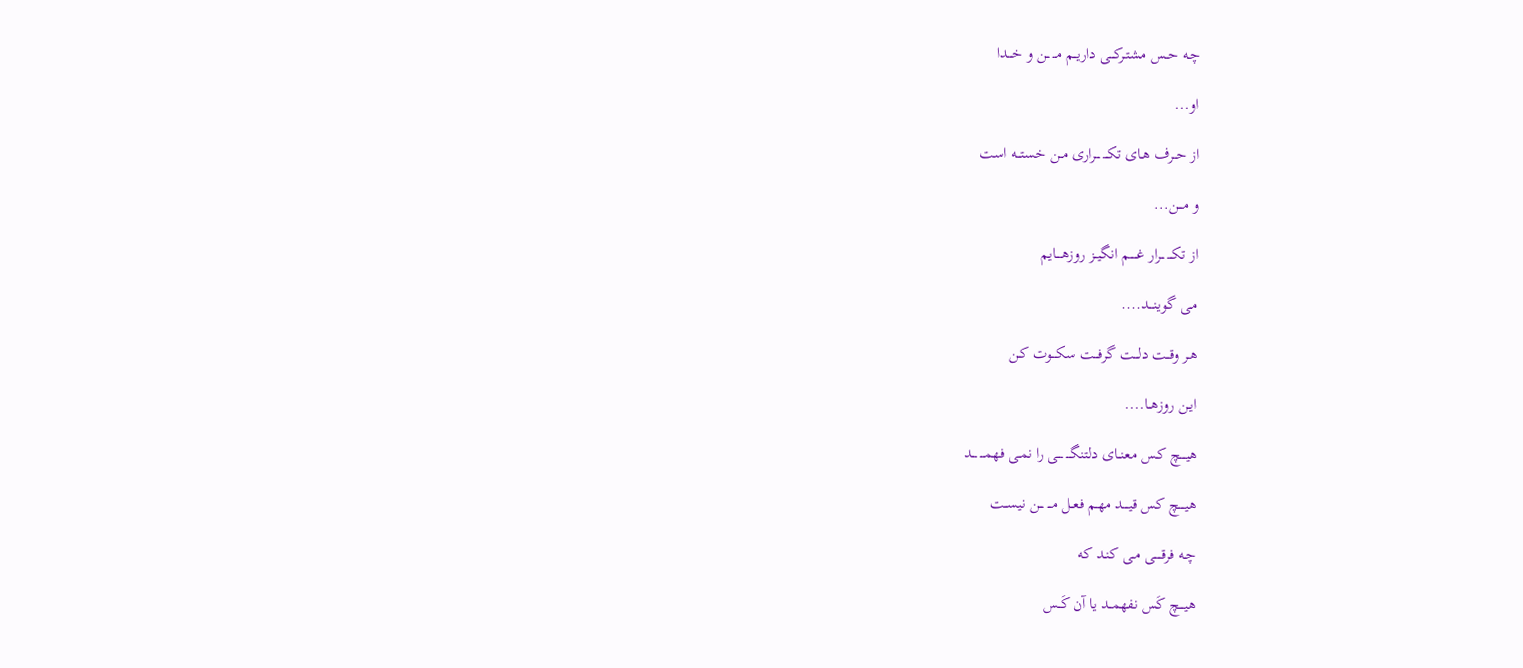چـه حــس مشتـرکـــی داریــم مــ ــن و خـــدا

او...

از حــرف هـای تکـــ ـــراری مــن خستـــه است

و مـــن...

از تکـــ ــرار غـــــم انگیــز روزهــــایم

مـی گوینـــد....

هـر وقــت دلـــت گرفـــت سکـــوت کـن

ایـن روزهــا....

هیــــچ کـس معنــای دلتنگـــ ـــی را نمـی فهمـــ ـــد

هیــــچ کس قیــــد مهـم فعــل مـــ ـــن نیســت

چـه فرقـــــی مـی کنـد که

هیـــچ کَس نفهمــد یا آن کَــس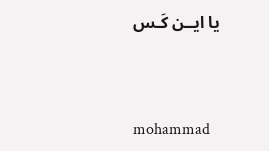یا ایــن کَـس


mohammad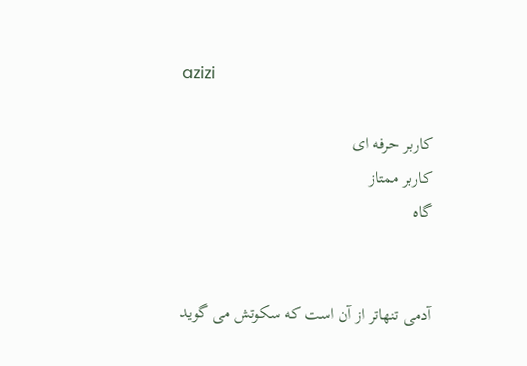azizi

کاربر حرفه ای
کاربر ممتاز
گاه


آدمی تنهاتر از آن است که سکوتش می گوید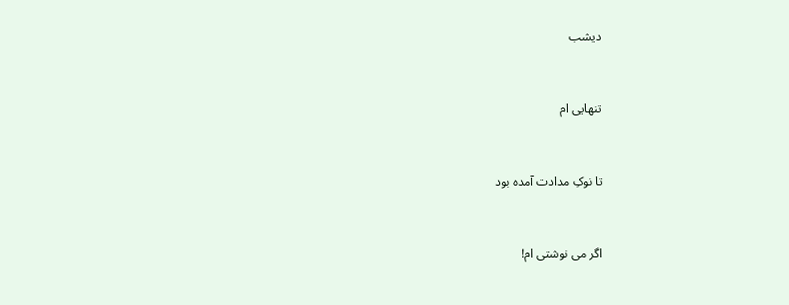دیشب


تنهایی ام


تا نوکِ مدادت آمده بود


اگر می نوشتی ام!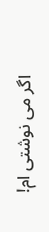اگر می نوشتی ام!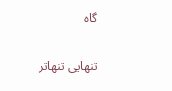گاه


تنهایی تنهاتر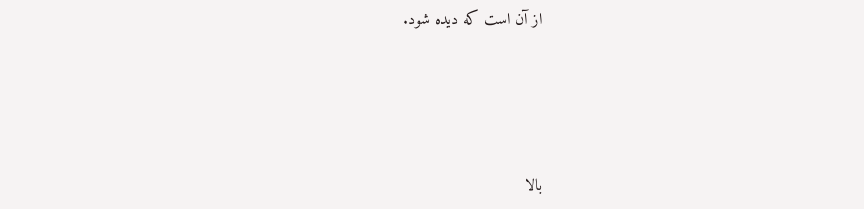از آن است که دیده شود.




بالا